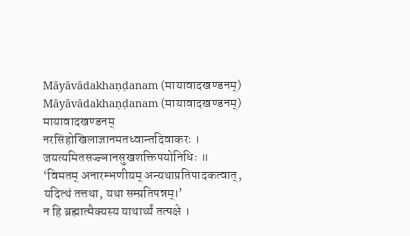Māyāvādakhaṇḍanam (मायावादखण्डनम्)
Māyāvādakhaṇḍanam (मायावादखण्डनम्)
मायावादखण्डनम्
नरसिंहोखिलाज्ञानमतध्वान्तदिवाकरः । जयत्यमितसज्ज्ञानसुखशक्तिपयोनिधिः ॥
‘विमतम् अनारम्भणीयम् अन्यथाप्रतिपादकत्वात्, यदित्थं तत्तथा, यथा सम्प्रतिपन्नम्।’
न हि ब्रह्मात्मैक्यस्य याथार्थ्यं तत्पक्षे ।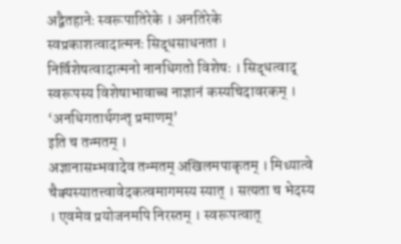अद्वैतहानेः स्वरूपातिरेके । अनतिरेके स्वप्रकाशत्वादात्मनः सिद्धसाधनता । निर्विशेषत्वादात्मनो नानधिगतो विशेषः । सिद्धत्वाद् स्वरूपस्य विशेषाभावाच्च नाज्ञानं कस्यचिदावरकम् ।
‘अनधिगतार्थगन्तृ प्रमाणम्’
इति च तन्मतम् ।
अज्ञानासम्भवादेव तन्मतम् अखिलमपाकृतम् । मिथ्यात्वे चैक्यस्यातत्त्वावेदकत्वमागमस्य स्यात् । सत्यता च भेदस्य । एवमेव प्रयोजनमपि निरस्तम् । स्वरूपत्वात्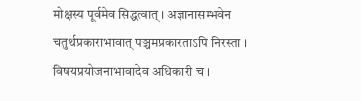मोक्षस्य पूर्वमेव सिद्धत्वात् । अज्ञानासम्भवेन चतुर्थप्रकाराभावात् पञ्चमप्रकारताऽपि निरस्ता । विषयप्रयोजनाभावादेव अधिकारी च ।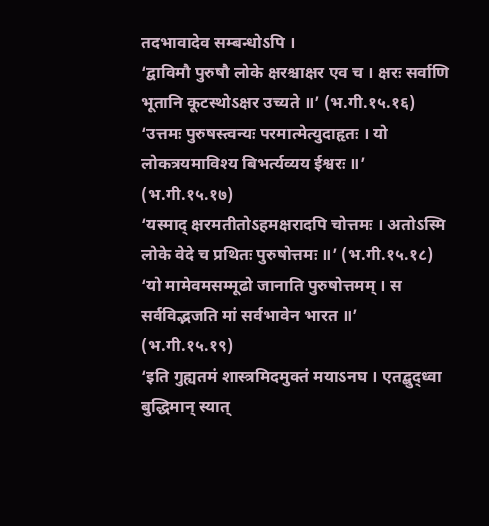तदभावादेव सम्बन्धोऽपि ।
‘द्वाविमौ पुरुषौ लोके क्षरश्चाक्षर एव च । क्षरः सर्वाणि भूतानि कूटस्थोऽक्षर उच्यते ॥’ (भ.गी.१५.१६)
‘उत्तमः पुरुषस्त्वन्यः परमात्मेत्युदाहृतः । यो लोकत्रयमाविश्य बिभर्त्यव्यय ईश्वरः ॥’ (भ.गी.१५.१७)
‘यस्माद् क्षरमतीतोऽहमक्षरादपि चोत्तमः । अतोऽस्मि लोके वेदे च प्रथितः पुरुषोत्तमः ॥’ (भ.गी.१५.१८)
‘यो मामेवमसम्मूढो जानाति पुरुषोत्तमम् । स सर्वविद्भजति मां सर्वभावेन भारत ॥’ (भ.गी.१५.१९)
‘इति गुह्यतमं शास्त्रमिदमुक्तं मयाऽनघ । एतद्बुद्ध्वा बुद्धिमान् स्यात्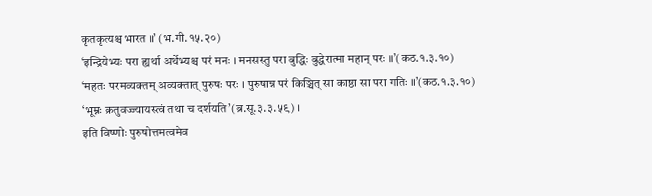कृतकृत्यश्च भारत ॥’ (भ.गी.१५.२०)
‘इन्द्रियेभ्यः परा ह्यर्था अर्थेभ्यश्च परं मनः । मनसस्तु परा बुद्धिः बुद्धेरात्मा महान् परः ॥’(कठ.१.३.१०)
‘महतः परमव्यक्तम् अव्यक्तात् पुरुषः परः । पुरुषान्न परं किञ्चित् सा काष्ठा सा परा गतिः ॥’(कठ.१.३.१०)
‘भूम्नः क्रतुवज्ज्यायस्त्वं तथा च दर्शयति’(ब्र.सू.३.३.५९) ।
इति विष्णोः पुरुषोत्तमत्वमेव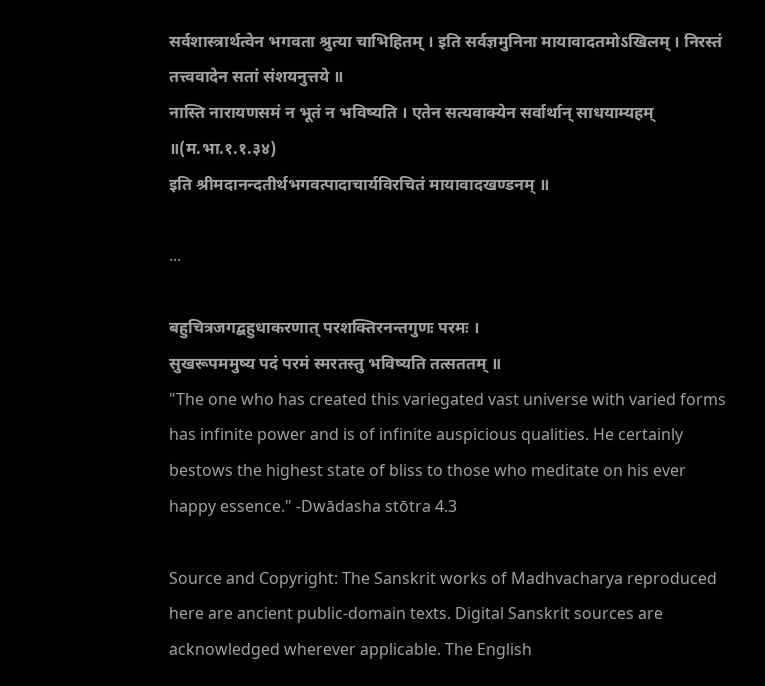सर्वशास्त्रार्थत्वेन भगवता श्रुत्या चाभिहितम् । इति सर्वज्ञमुनिना मायावादतमोऽखिलम् । निरस्तं तत्त्ववादेन सतां संशयनुत्तये ॥
नास्ति नारायणसमं न भूतं न भविष्यति । एतेन सत्यवाक्येन सर्वार्थान् साधयाम्यहम् ॥(म.भा.१.१.३४)
इति श्रीमदानन्दतीर्थभगवत्पादाचार्यविरचितं मायावादखण्डनम् ॥

...

बहुचित्रजगद्बहुधाकरणात् परशक्तिरनन्तगुणः परमः ।
सुखरूपममुष्य पदं परमं स्मरतस्तु भविष्यति तत्सततम् ॥
"The one who has created this variegated vast universe with varied forms has infinite power and is of infinite auspicious qualities. He certainly bestows the highest state of bliss to those who meditate on his ever happy essence." -Dwādasha stōtra 4.3

Source and Copyright: The Sanskrit works of Madhvacharya reproduced here are ancient public-domain texts. Digital Sanskrit sources are acknowledged wherever applicable. The English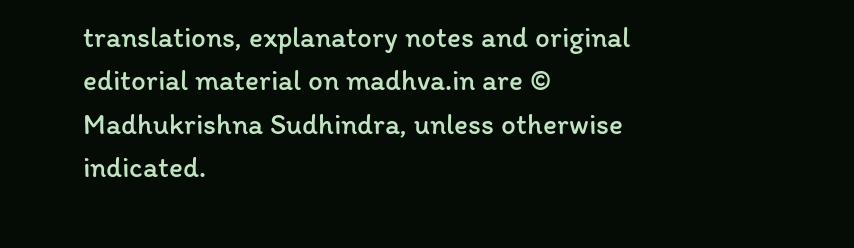translations, explanatory notes and original editorial material on madhva.in are © Madhukrishna Sudhindra, unless otherwise indicated.